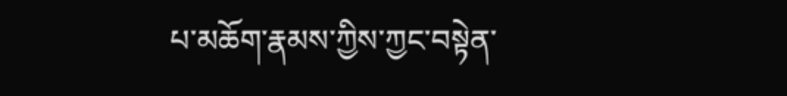པ་མཆོག་རྣམས་ཀྱིས་ཀྱང་བསྟེན་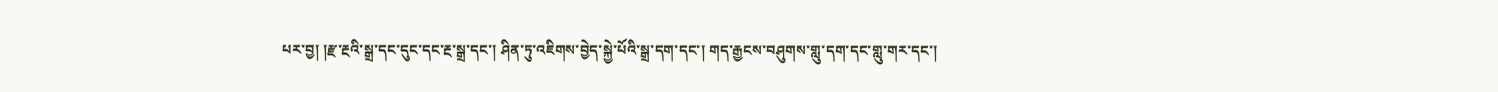པར་བྱ། །རྫ་རྔའི་སྒྲ་དང་དུང་དང་རྔ་སྒྲ་དང་། ཤིན་ཏུ་འཇིགས་བྱེད་སྐྱེ་པོའི་སྒྲ་དག་དང་། གད་རྒྱངས་བཤུགས་གླུ་དག་དང་གླུ་གར་དང་།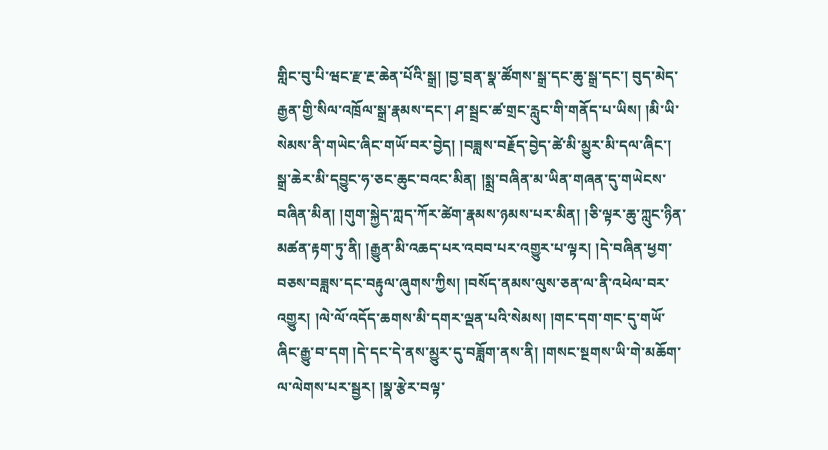གླིང་བུ་པི་ཝང་རྫ་རྔ་ཆེན་པོའི་སྒྲ། །བྱ་བྲན་སྣ་ཚོགས་སྒྲ་དང་ཆུ་སྒྲ་དང་། བུད་མེད་རྒྱན་གྱི་སིལ་འཁྲོལ་སྒྲ་རྣམས་དང་། ཤ་སྦྲང་ཚ་གྲང་རླུང་གི་གནོད་པ་ཡིས། །མི་ཡི་སེམས་ནི་གཡེང་ཞིང་གཡོ་བར་བྱེད། །བཟླས་བརྗོད་བྱེད་ཚེ་མི་མྱུར་མི་དལ་ཞིང་། སྒྲ་ཆེར་མི་དབྱུང་ཧ་ཅང་ཆུང་བའང་མིན། །སྨྲ་བཞིན་མ་ཡིན་གཞན་དུ་གཡེངས་བཞིན་མིན། །གུག་སྐྱེད་ཀླད་ཀོར་ཚེག་རྣམས་ཉམས་པར་མིན། །ཅི་ལྟར་ཆུ་ཀླུང་ཉིན་མཚན་རྟག་ཏུ་ནི། །རྒྱུན་མི་འཆད་པར་འབབ་པར་འགྱུར་པ་ལྟར། །དེ་བཞིན་ཕྱག་བཅས་བཟླས་དང་བརྟུལ་ཞུགས་ཀྱིས། །བསོད་ནམས་ལུས་ཅན་ལ་ནི་འཕེལ་བར་འགྱུར། །ལེ་ལོ་འདོད་ཆགས་མི་དགར་ལྡན་པའི་སེམས། །གང་དག་གང་དུ་གཡོ་ཞིང་རྒྱུ་བ་དག །དེ་དང་དེ་ནས་མྱུར་དུ་བཟློག་ནས་ནི། །གསང་སྔགས་ཡི་གེ་མཆོག་ལ་ལེགས་པར་སྦྱར། །སྣ་རྩེར་བལྟ་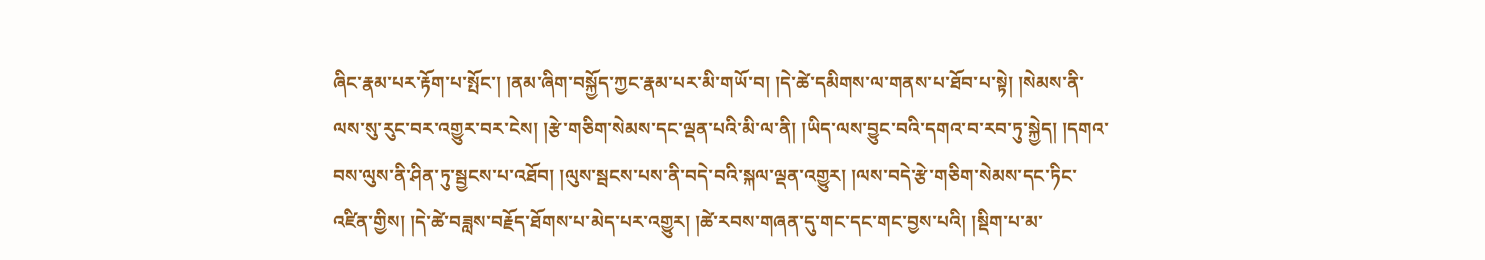ཞིང་རྣམ་པར་རྟོག་པ་སྤོང་། །ནམ་ཞིག་བསྐྱོད་ཀྱང་རྣམ་པར་མི་གཡོ་བ། །དེ་ཚེ་དམིགས་ལ་གནས་པ་ཐོབ་པ་སྟེ། །སེམས་ནི་ལས་སུ་རུང་བར་འགྱུར་བར་ངེས། །རྩེ་གཅིག་སེམས་དང་ལྡན་པའི་མི་ལ་ནི། །ཡིད་ལས་བྱུང་བའི་དགའ་བ་རབ་ཏུ་སྐྱེད། །དགའ་བས་ལུས་ནི་ཤིན་ཏུ་སྦྱངས་པ་འཐོབ། །ལུས་སྦངས་པས་ནི་བདེ་བའི་སྐལ་ལྡན་འགྱུར། །ལས་བདེ་རྩེ་གཅིག་སེམས་དང་ཏིང་འཛིན་གྱིས། །དེ་ཚེ་བཟླས་བརྗོད་ཐོགས་པ་མེད་པར་འགྱུར། །ཚེ་རབས་གཞན་དུ་གང་དང་གང་བྱས་པའི། །སྡིག་པ་མ་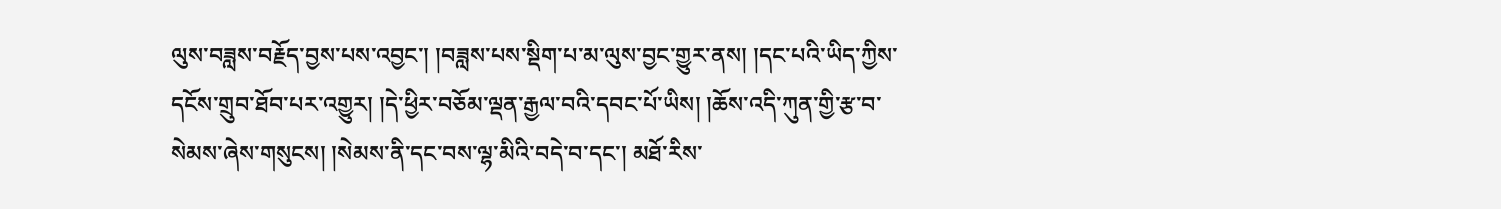ལུས་བཟླས་བརྗོད་བྱས་པས་འབྱང་། །བཟླས་པས་སྡིག་པ་མ་ལུས་བྱང་གྱུར་ནས། །དང་པའི་ཡིད་ཀྱིས་དངོས་གྲུབ་ཐོབ་པར་འགྱུར། །དེ་ཕྱིར་བཅོམ་ལྡན་རྒྱལ་བའི་དབང་པོ་ཡིས། །ཆོས་འདི་ཀུན་གྱི་རྩ་བ་སེམས་ཞེས་གསུངས། །སེམས་ནི་དང་བས་ལྷ་མིའི་བདེ་བ་དང་། མཐོ་རིས་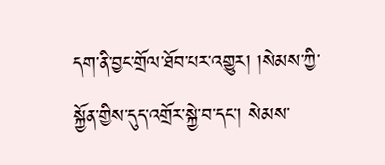དག་ནི་བྱང་གྲོལ་ཐོབ་པར་འགྱུར། །སེམས་ཀྱི་སྐྱོན་གྱིས་དུད་འགྲོར་སྐྱེ་བ་དང་། སེམས་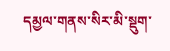དམྱལ་གནས་སིར་མི་སྡུག་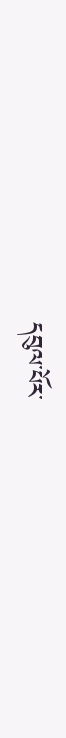དབུལ་པོར་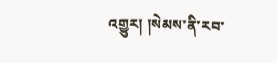འགྱུར། །སེམས་ནི་རབ་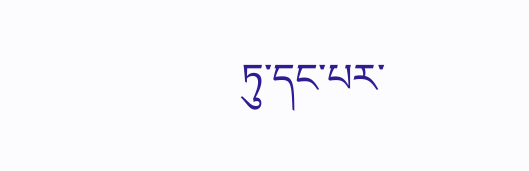ཏུ་དང་པར་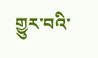གྱུར་བའི་